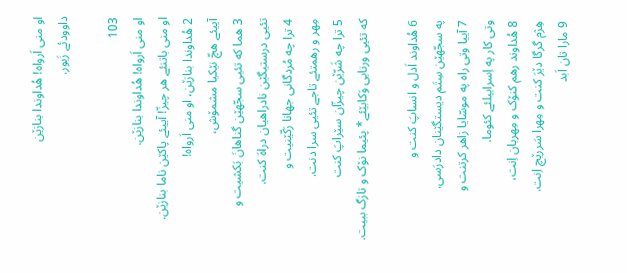او منی اَرواه! هُداوندا بنازێن
داوودئے زَبور.

103
او منی اَرواه! هُداوندا بنازێن.
او منی باتنئے هر چیزّ! آییئے پاکێن ناما بنازێن.
2 هُداوندا بنازێن، او منی اَرواه!
آییئے هچّ نێکیا مشمۆش،
3 هما که تئیی سجّهێن گناهانَ بَکشیت و
تئیی درستیگێن نادراهیان دراهَ کنت.
4 ترا چه مُردگانی جهانا رَکّێنیت و
مِهر و رهمتئے تاجے تئیی سرا دنت.
5 ترا چه شَرّێن چیزّان سێراپَ کنت
که تئیی ورنایی وَکابێئے* پئیما نۆک و تازگ ببیت.

6 هُداوند اَدل و انساپَ کنت و
په سجّهێن سِتَم دیستگێنان دادرَسی.
7 آییا وتی راه په موسّایا زاهر کرتنت و
وتی کار په اِسراییلئے کئوما.
8 هُداوند رهم کنۆک و مِهربان اِنت،
هِژم گرگا دێرَ کنت و مِهرا سَررێچ اِنت.
9 مارا تان اَبد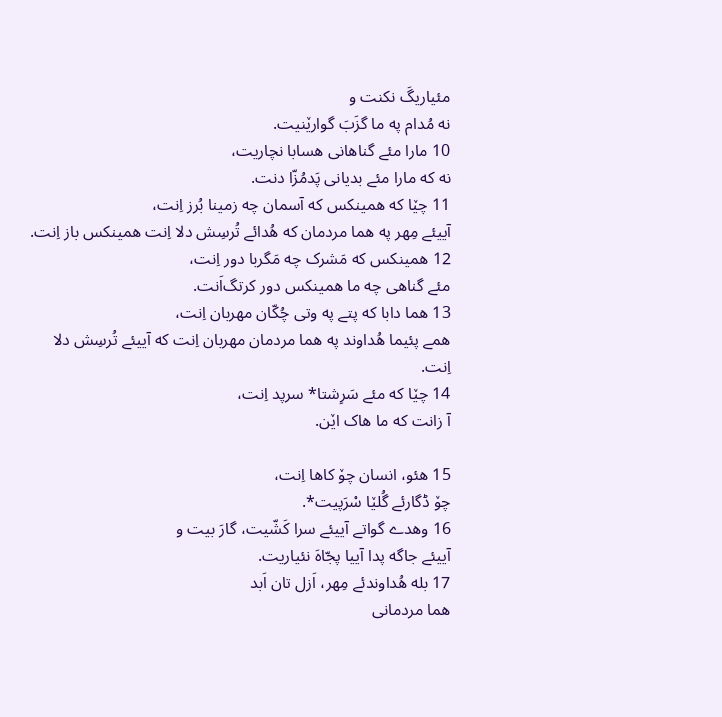مئیاریگَ نکنت و
نه مُدام په ما گزَبَ گوارێنیت.
10 مارا مئے گناهانی هسابا نچاریت،
نه که مارا مئے بدیانی پَدمُزّا دنت.
11 چێا که همینکس که آسمان چه زمینا بُرز اِنت،
آییئے مِهر په هما مردمان که هُدائے تُرسِش دلا اِنت همینکس باز اِنت.
12 همینکس که مَشرک چه مَگربا دور اِنت،
مئے گناهی چه ما همینکس دور کرتگ‌اَنت.
13 هما دابا که پتے په وتی چُکّان مهربان اِنت،
همے پئیما هُداوند په هما مردمان مهربان اِنت که آییئے تُرسِش دلا اِنت.
14 چێا که مئے سَرِشتا* سرپد اِنت،
آ زانت که ما هاک اێن.

15 هئو، انسان چۆ کاها اِنت،
چۆ ڈگارئے گُلێا سْرَپیت*.
16 وهدے گواتے آییئے سرا کَشّیت، گارَ بیت و
آییئے جاگه پدا آییا پجّاهَ نئیاریت.
17 بله هُداوندئے مِهر، اَزل تان اَبد
هما مردمانی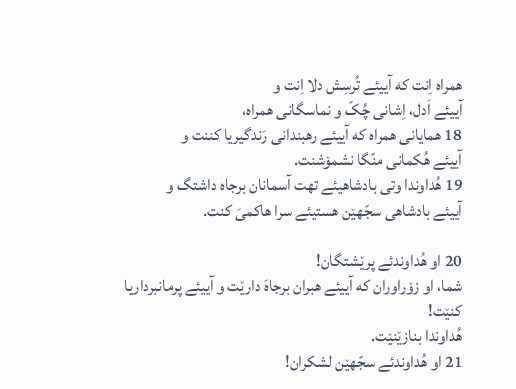همراه اِنت که آییئے تُرسِش دلا اِنت و
آییئے اَدل، اِشانی چُکّ و نماسگانی همراه،
18 همایانی همراه که آییئے رهبندانی رَندگیریا کننت و
آییئے هُکمانی منّگا نشمۆشنت.
19 هُداوندا وتی بادشاهیئے تهت آسمانان برجاه داشتگ و
آییئے بادشاهی سجّهێن هستیئے سرا هاکمیَ کنت.

20 او هُداوندئے پرێشتگان!
شما، او زۆراوران که آییئے هبران برجاهَ دارێت و آییئے پرمانبرداریا کنێت!
هُداوندا بنازێنێت.
21 او هُداوندئے سجّهێن لشکران!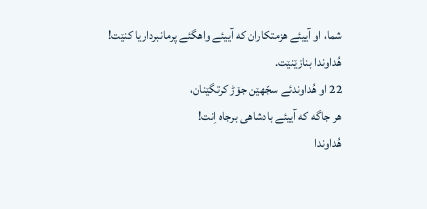شما، او آییئے هزمتکاران که آییئے واهگئے پرمانبرداریا کنێت!
هُداوندا بنازێنێت.
22 او هُداوندئے سجّهێن جۆڑ کرتگێنان،
هر جاگه که آییئے بادشاهی برجاه اِنت!
هُداوندا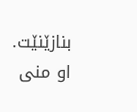بنازێنێت.
او منی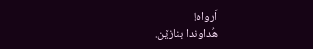اَرواه!
هُداوندا بنازێن.